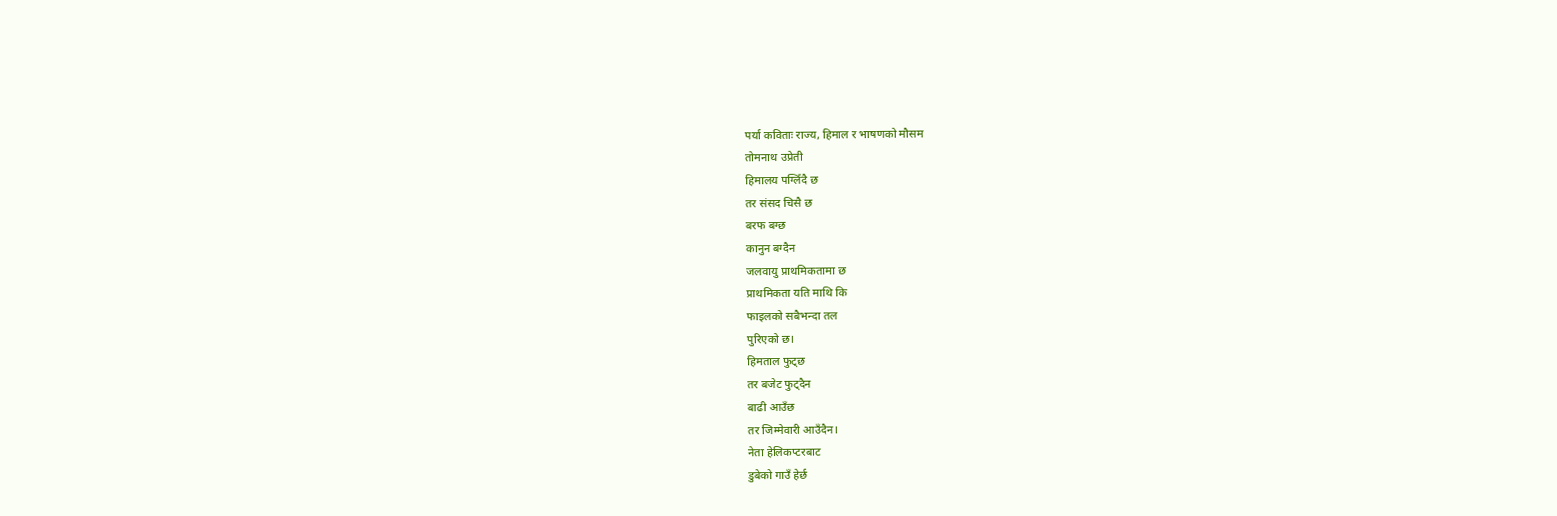पर्या कविताः राज्य, हिमाल र भाषणको मौसम
तोमनाथ उप्रेती
हिमालय पग्लिँदै छ
तर संसद चिसै छ
बरफ बग्छ
कानुन बग्दैन
जलवायु प्राथमिकतामा छ
प्राथमिकता यति माथि कि
फाइलको सबैभन्दा तल
पुरिएको छ।
हिमताल फुट्छ
तर बजेट फुट्दैन
बाढी आउँछ
तर जिम्मेवारी आउँदैन।
नेता हेलिकप्टरबाट
डुबेको गाउँ हेर्छ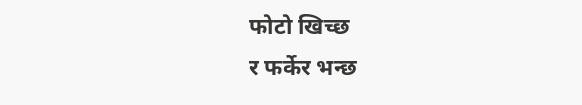फोटो खिच्छ
र फर्केर भन्छ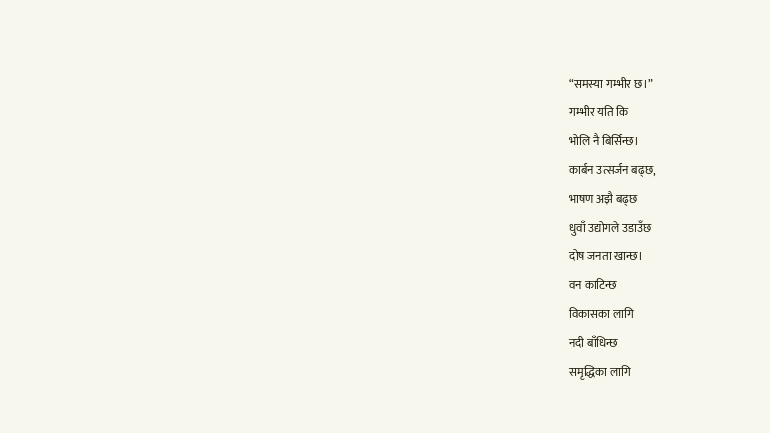“समस्या गम्भीर छ।”
गम्भीर यति कि
भोलि नै बिर्सिन्छ।
कार्बन उत्सर्जन बढ्छ,
भाषण अझै बढ्छ
धुवाँ उद्योगले उडाउँछ
दोष जनता खान्छ।
वन काटिन्छ
विकासका लागि
नदी बाँधिन्छ
समृद्धिका लागि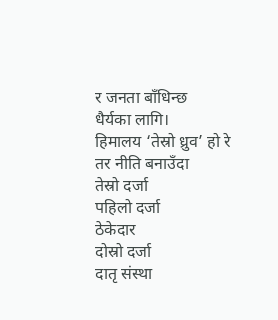र जनता बाँधिन्छ
धैर्यका लागि।
हिमालय ‘तेस्रो ध्रुव’ हो रे
तर नीति बनाउँदा
तेस्रो दर्जा
पहिलो दर्जा
ठेकेदार
दोस्रो दर्जा
दातृ संस्था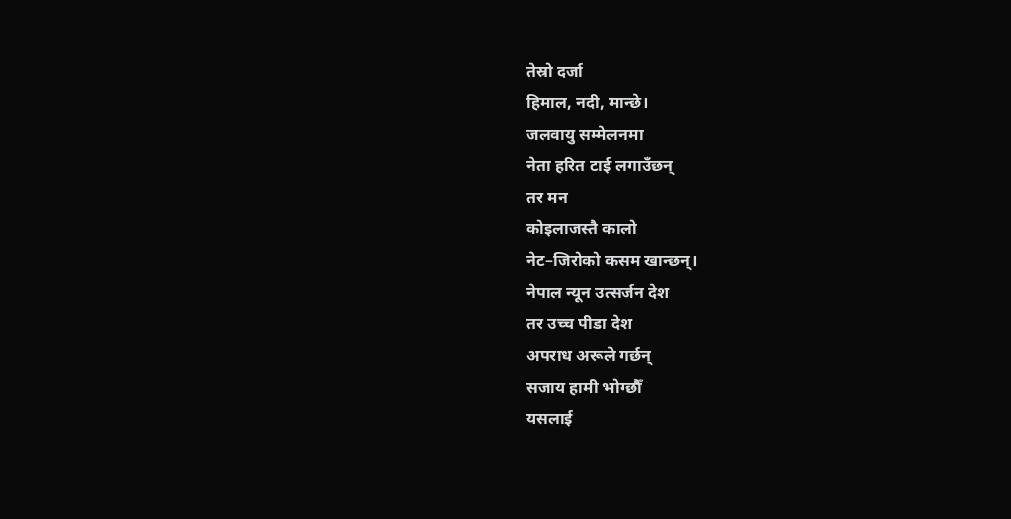तेस्रो दर्जा
हिमाल, नदी, मान्छे।
जलवायु सम्मेलनमा
नेता हरित टाई लगाउँछन्
तर मन
कोइलाजस्तै कालो
नेट–जिरोको कसम खान्छन्।
नेपाल न्यून उत्सर्जन देश
तर उच्च पीडा देश
अपराध अरूले गर्छन्
सजाय हामी भोग्छौँ
यसलाई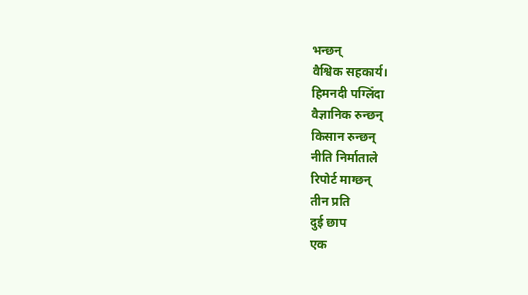भन्छन्
वैश्विक सहकार्य।
हिमनदी पग्लिँदा
वैज्ञानिक रुन्छन्
किसान रुन्छन्
नीति निर्माताले
रिपोर्ट माग्छन्
तीन प्रति
दुई छाप
एक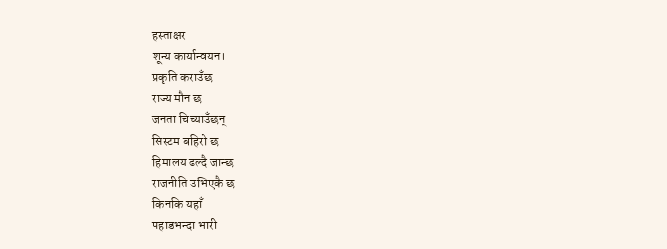हस्ताक्षर
शून्य कार्यान्वयन।
प्रकृति कराउँछ
राज्य मौन छ
जनता चिच्याउँछन्
सिस्टम बहिरो छ
हिमालय ढल्दै जान्छ
राजनीति उभिएकै छ
किनकि यहाँ
पहाडभन्दा भारी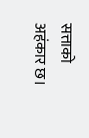सत्ताको अहंकार छ।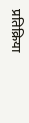प्रतिक्रिया